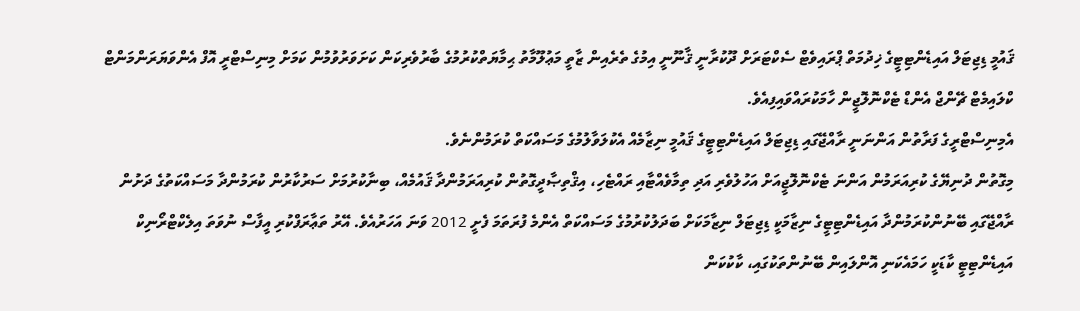ޤައުމީ ޑިޖިޓަލް އައިޑެންޓިޓީގެ ޚިދުމަތް ޕްރައިވެޓް ސެކްޓަރަށް ދޫކުރާނީ ޤާނޫނީ އިމުގެ ތެރެއިން ޒާތީ މަޢުލޫމާތު ޙިމާޔަތްކުރުމުގެ ބާރުވެރިކަން ކަށަވަރުވުމުން ކަމަށް މިނިސްޓްރީ އޮފް އެންވަޔަރަންމަންޓް ކްލައިމެޓް ޗޭންޖް އެންޑް ޓެކްނޮލޮޖީން ހާމަކުރައްވައިފިއެވެ.
އެމިނިސްޓްރީގެ ފަރާތުން އަންނަނީ ރާއްޖޭގައި ޑިޖިޓަލް އައިޑެންޓިޓީގެ ޤައުމީ ނިޒާމެއް އެކުލަވާލުމުގެ މަސައްކަތް ކުރަމުންނެވެ.
މިގޮތުން ދުނިޔޭގެ ކުރިއަރަމުން އަންނަ ޓެކްނޮލޮޖީއަށް އަހުލުވެރި އަދި ތިމާވެއްޓާއި ރައްޓެހި، އިޤްތިޞާދީގޮތުން ކުރިއަރަމުންދާ ޤައުމެއް، ބިނާކުރުމަށް ސަރުކާރުން ކުރަމުންދާ މަސައްކަތުގެ ދަށުން ރާއްޖޭގައި ބޭނުންކުރަމުންދާ އައިޑެންޓިޓީގެ ނިޒާމަކީ ޑިޖިޓަލް ނިޒާމަކަށް ބަދަލުކުރުމުގެ މަސައްކަތް އެންމެ ފުރަތަމަ ފެށީ 2012 ވަނަ އަހަރުއެވެ. އޭރު ތަޢާރަފްކުރި އީފާސް ނުވަތަ އިލެކްޓްރޯނިކް އައިޑެންޓިޓީ ކާޑަކީ ހަމައެކަނި އޮންލައިން ބޭނުންތަކުގައި، ކާކުކަން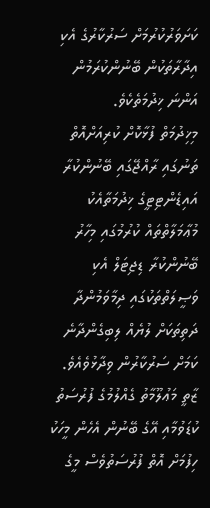ކަށަވަރުކުރުމަށް ސަރުކާރުގެ އެކި އިދާރާތަކުން ބޭނުންކުރަމުން އަންނަ ޚިދުމަތެކެވެ.
މިޚިދުމަތް ފުޅާކޮށް ކުރިއަށްއޮތް ތަނުގައި ރާއްޖޭގައި ބޭނުންކުރާ އައިޑެންޓިޓީގެ ޚިދުމަތާއެކު މުޢާމަލާތްތައް ކުރުމުގައި މިހާރު ބޭނުންކުރާ ޑިޖިޓަލް އެކި ވަޞީލަތްތަކުގައި ދިމާވަމުންދާ ދަތިތަކަށް ލުޔެއް ލިބިގެންދާނެ ކަމަށް ސަރުކާރުން ވިދާޅުވެއެވެ. ޒާތީ މަޢުލޫމާތު ގެއްލުމުގެ ފުރުސަތު ކުޑަވުމާއި އޭގެ ބޭނުން އެހެން މީހަކު ހިފުމަށް އޮތް ފުރުސަތުވެސް މީގެ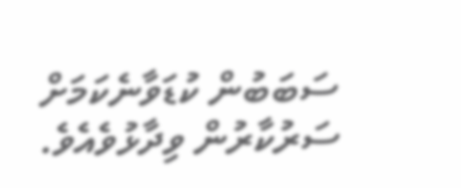ސަބަބުން ކުޑަވާނެކަމަށް ސަރުކާރުން ވިދާޅުވެއެވެ.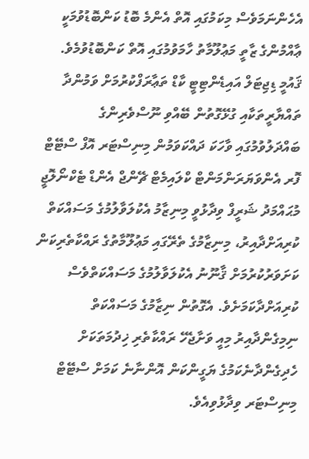އެހެންނަމަވެސް މިކަމުގައި އޮތް އެންމެ ބޮޑު ކަންބޮޑުވުމަކީ ޢާއްމުންގެ ޒާތީ މަޢުލޫމާތު ހާމަވުމުގައި އޮތް ކަންބޮޑުވުމެވެ.
ޤައުމީ ޑިޖިޓަލް އައިޑެންޓިޓީ ކާޑް ތަޢާރަފްކުރުމަށް ވަމުންދާ ތައްޔާރީތަކާއި ގުޅޭގޮތުން ބޭއްވި ނޫސްވެރިންގެ ބައްދަލުވުމުގައި ވާހަކަ ދައްކަވަމުން މިނިސްޓަރ އޮފް ސްޓޭޓް ފޮރ އެންވަޔަރަންމަންޓް ކްލައިމެޓް ޗޭންޖް އެންޑް ޓެކްނޯލޮޖީ މުޙައްމަދު ޝަރީފް ވިދާޅުވީ މިނިޒާމު އެކުލަވާލުމުގެ މަސައްކަތް ކުރިއަށްދާއިރު، މިނިޒާމުގެ ތެރޭގައި މަޢުލޫމާތުގެ ރައްކާތެރިކަން ކަށަވަރުކުރުމަށް ޤާނޫނު އެކުލަވާލުމުގެ މަސައްކަތްވެސް ކުރިއަށްދާކަމަށެވެ. އެގޮތުން ނިޒާމުގެ މަސައްކަތް ނިމިގެންދާއިރު މިއީ ވަށާޖެހޭ ރައްކާތެރި ޚިދުމަތަކަށް ހެދިގެންދާނެކަމުގެ ޔަގީންކަން އޮންނާނެ ކަމަށް ސްޓޭޓް މިނިސްޓަރ ވިދާޅުވިއެވެ.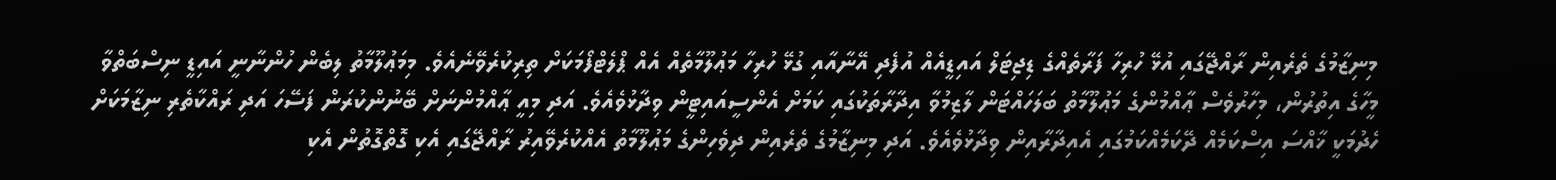މިނިޒާމުގެ ތެރެއިން ރާއްޖޭގައި އުޅޭ ހުރިހާ ފަރާތެއްގެ ޑިޖިޓަލް އައިޑީއެއް އުފެދި އޭނާއާއި ގުޅޭ ހުރިހާ މަޢުލޫމާތެއް އެއް ޕްލެޓްފޯމަކަށް ތިރިކުރެވޭނެއެވެ. މިމަޢުލޫމާތު ލިބެން ހުންނާނީ އައިޑީ ނިސްބަތްވާ މީހާގެ އިތުރުން، މިހާރުވެސް ޢާއްމުންގެ މަޢުލޫމާތު ބަލަހައްޓަން ލާޒިމުވާ އިދާރާތަކުގައި ކަމަށް އެންސީއައިޓީން ވިދާޅުވެއެވެ. އަދި މިއީ ޢާއްމުންނަށް ބޭނުންކުރަން ފަސޭހަ އަދި ރައްކާތެރި ނިޒާމަކަށް ހެދުމަކީ ޚާއްސަ އިސްކަމެއް ދޭކަމެއްކަމުގައި އެއިދާރާއިން ވިދާޅުވެއެވެ. އަދި މިނިޒާމުގެ ތެރެއިން ދިވެހިންގެ މަޢުލޫމާތު އެއްކުރެވޭއިރު ރާއްޖޭގައި އެކި ގޮތްގޮތުން އެކި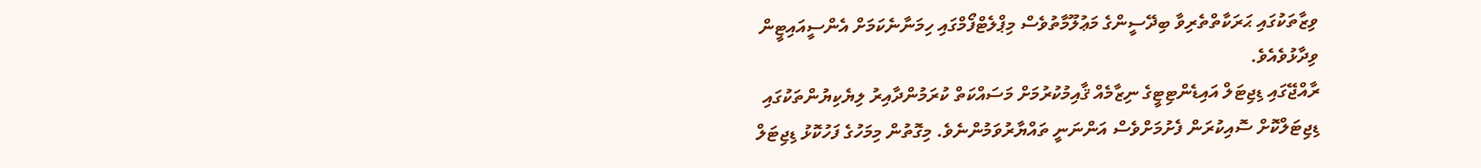ވިޒާތަކުގައި ޙަރަކާތްތެރިވާ ބިދޭސީންގެ މަޢުލޫމާތުވެސް މިޕްލެޓްފޯމްގައި ހިމަނާނެކަމަށް އެންސީއައިޓީން ވިދާޅުވެއެވެ.
ރާއްޖޭގައި ޑިޖިޓަލް އައިޑެންޓިޓީގެ ނިޒާމެއް ޤާއިމުކުރުމަށް މަސައްކަތް ކުރަމުންދާއިރު ލިޔެކިޔުންތަކުގައި ޑިޖިޓަލްކޮށް ސޮއިކުރަން ފެށުމަށްވެސް އަންނަނީ ތައްޔާރުވަމުންނެވެ. މިގޮތުން މިމަހުގެ ފަހުކޮޅު ޑިޖިޓަލް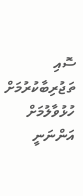ސޮއި ތަޖުރިބާކުރުމަށް ހުޅުވާލުމަށް އަންނަނީ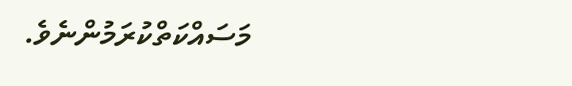މަސައްކަތްކުރަމުންނެވެ.